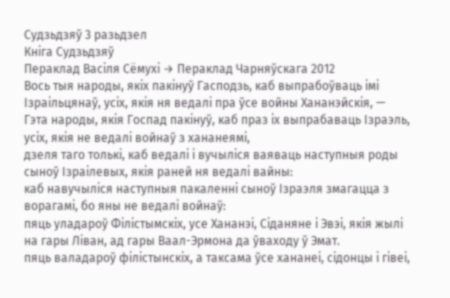Судзьдзяў 3 разьдзел
Кніга Судзьдзяў
Пераклад Васіля Сёмухі → Пераклад Чарняўскага 2012
Вось тыя народы, якіх пакінуў Гасподзь, каб выпрабоўваць імі Ізраільцянаў, усіх, якія ня ведалі пра ўсе войны Хананэйскія, —
Гэта народы, якія Госпад пакінуў, каб праз іх выпрабаваць Ізраэль, усіх, якія не ведалі войнаў з хананеямі,
дзеля таго толькі, каб ведалі і вучыліся ваяваць наступныя роды сыноў Ізраілевых, якія раней ня ведалі вайны:
каб навучыліся наступныя пакаленні сыноў Ізраэля змагацца з ворагамі, бо яны не ведалі войнаў:
пяць уладароў Філістымскіх, усе Хананэі, Сіданяне і Эвэі, якія жылі на гары Ліван, ад гары Ваал-Эрмона да ўваходу ў Эмат.
пяць валадароў філістынскіх, а таксама ўсе хананеі, сідонцы і гівеі,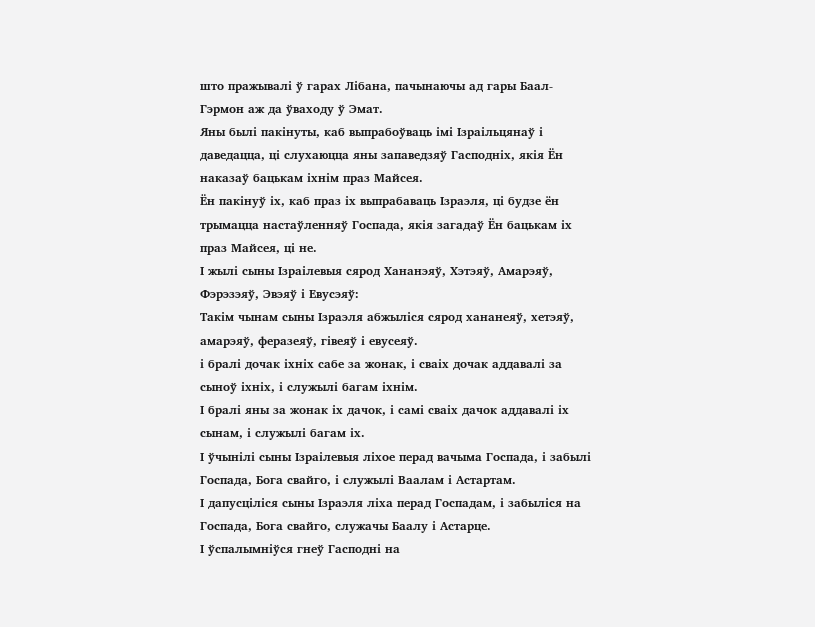што пражывалі ў гарах Лібана, пачынаючы ад гары Баал-Гэрмон аж да ўваходу ў Эмат.
Яны былі пакінуты, каб выпрабоўваць імі Ізраільцянаў і даведацца, ці слухаюцца яны запаведзяў Гасподніх, якія Ён наказаў бацькам іхнім праз Майсея.
Ён пакінуў іх, каб праз іх выпрабаваць Ізраэля, ці будзе ён трымацца настаўленняў Госпада, якія загадаў Ён бацькам іх праз Майсея, ці не.
І жылі сыны Ізраілевыя сярод Хананэяў, Хэтэяў, Амарэяў, Фэрэзэяў, Эвэяў і Евусэяў:
Такім чынам сыны Ізраэля абжыліся сярод хананеяў, хетэяў, амарэяў, феразеяў, гівеяў і евусеяў.
і бралі дочак іхніх сабе за жонак, і сваіх дочак аддавалі за сыноў іхніх, і служылі багам іхнім.
І бралі яны за жонак іх дачок, і самі сваіх дачок аддавалі іх сынам, і служылі багам іх.
І ўчынілі сыны Ізраілевыя ліхое перад вачыма Госпада, і забылі Госпада, Бога свайго, і служылі Ваалам і Астартам.
І дапусціліся сыны Ізраэля ліха перад Госпадам, і забыліся на Госпада, Бога свайго, служачы Баалу і Астарце.
І ўспалымніўся гнеў Гасподні на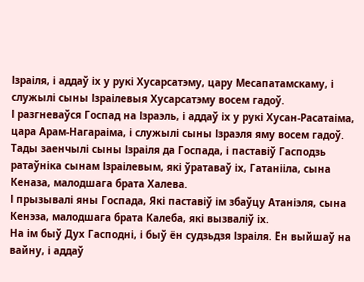Ізраіля, і аддаў іх у рукі Хусарсатэму, цару Месапатамскаму, і служылі сыны Ізраілевыя Хусарсатэму восем гадоў.
І разгневаўся Госпад на Ізраэль, і аддаў іх у рукі Хусан-Расатаіма, цара Арам-Нагараіма, і служылі сыны Ізраэля яму восем гадоў.
Тады заенчылі сыны Ізраіля да Госпада, і паставіў Гасподзь ратаўніка сынам Ізраілевым, які ўратаваў іх, Гатанііла, сына Кеназа, малодшага брата Халева.
І прызывалі яны Госпада, Які паставіў ім збаўцу Атаніэля, сына Кенэза, малодшага брата Калеба, які вызваліў іх.
На ім быў Дух Гасподні, і быў ён судзьдзя Ізраіля. Ён выйшаў на вайну, і аддаў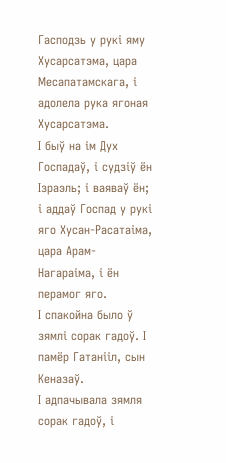Гасподзь у рукі яму Хусарсатэма, цара Месапатамскага, і адолела рука ягоная Хусарсатэма.
І быў на ім Дух Госпадаў, і судзіў ён Ізраэль; і ваяваў ён; і аддаў Госпад у рукі яго Хусан-Расатаіма, цара Арам-Нагараіма, і ён перамог яго.
І спакойна было ў зямлі сорак гадоў. І памёр Гатанііл, сын Кеназаў.
І адпачывала зямля сорак гадоў, і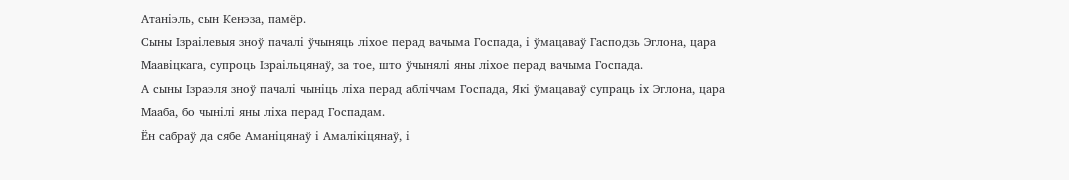Атаніэль, сын Кенэза, памёр.
Сыны Ізраілевыя зноў пачалі ўчыняць ліхое перад вачыма Госпада, і ўмацаваў Гасподзь Эглона, цара Маавіцкага, супроць Ізраільцянаў, за тое, што ўчынялі яны ліхое перад вачыма Госпада.
А сыны Ізраэля зноў пачалі чыніць ліха перад абліччам Госпада, Які ўмацаваў супраць іх Эглона, цара Мааба, бо чынілі яны ліха перад Госпадам.
Ён сабраў да сябе Аманіцянаў і Амалікіцянаў, і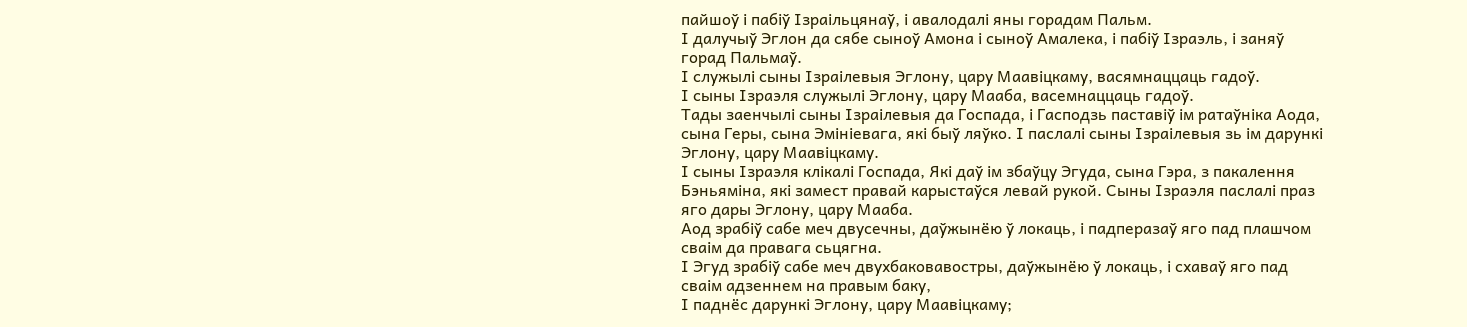пайшоў і пабіў Ізраільцянаў, і авалодалі яны горадам Пальм.
І далучыў Эглон да сябе сыноў Амона і сыноў Амалека, і пабіў Ізраэль, і заняў горад Пальмаў.
І служылі сыны Ізраілевыя Эглону, цару Маавіцкаму, васямнаццаць гадоў.
І сыны Ізраэля служылі Эглону, цару Мааба, васемнаццаць гадоў.
Тады заенчылі сыны Ізраілевыя да Госпада, і Гасподзь паставіў ім ратаўніка Аода, сына Геры, сына Эмініевага, які быў ляўко. І паслалі сыны Ізраілевыя зь ім дарункі Эглону, цару Маавіцкаму.
І сыны Ізраэля клікалі Госпада, Які даў ім збаўцу Эгуда, сына Гэра, з пакалення Бэньяміна, які замест правай карыстаўся левай рукой. Сыны Ізраэля паслалі праз яго дары Эглону, цару Мааба.
Аод зрабіў сабе меч двусечны, даўжынёю ў локаць, і падперазаў яго пад плашчом сваім да правага сьцягна.
І Эгуд зрабіў сабе меч двухбаковавостры, даўжынёю ў локаць, і схаваў яго пад сваім адзеннем на правым баку,
І паднёс дарункі Эглону, цару Маавіцкаму;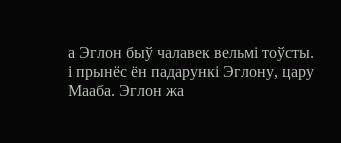а Эглон быў чалавек вельмі тоўсты.
і прынёс ён падарункі Эглону, цару Мааба. Эглон жа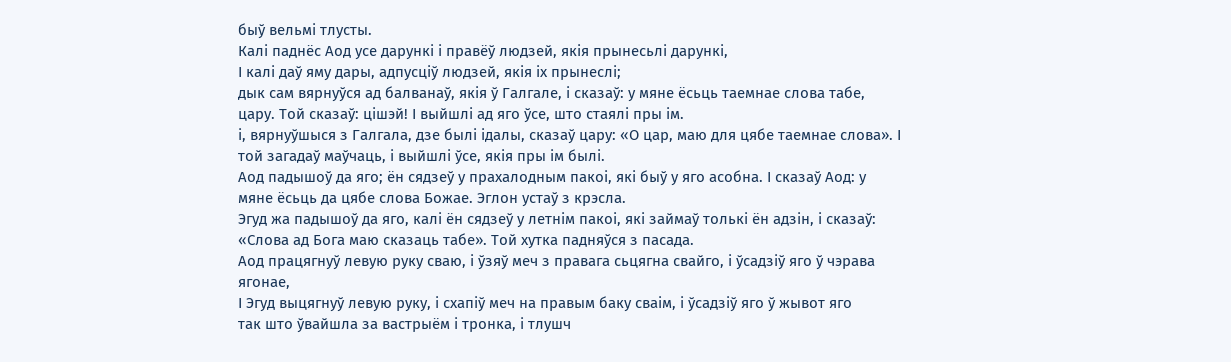быў вельмі тлусты.
Калі паднёс Аод усе дарункі і правёў людзей, якія прынесьлі дарункі,
І калі даў яму дары, адпусціў людзей, якія іх прынеслі;
дык сам вярнуўся ад балванаў, якія ў Галгале, і сказаў: у мяне ёсьць таемнае слова табе, цару. Той сказаў: цішэй! І выйшлі ад яго ўсе, што стаялі пры ім.
і, вярнуўшыся з Галгала, дзе былі ідалы, сказаў цару: «О цар, маю для цябе таемнае слова». І той загадаў маўчаць, і выйшлі ўсе, якія пры ім былі.
Аод падышоў да яго; ён сядзеў у прахалодным пакоі, які быў у яго асобна. І сказаў Аод: у мяне ёсьць да цябе слова Божае. Эглон устаў з крэсла.
Эгуд жа падышоў да яго, калі ён сядзеў у летнім пакоі, які займаў толькі ён адзін, і сказаў: «Слова ад Бога маю сказаць табе». Той хутка падняўся з пасада.
Аод працягнуў левую руку сваю, і ўзяў меч з правага сьцягна свайго, і ўсадзіў яго ў чэрава ягонае,
І Эгуд выцягнуў левую руку, і схапіў меч на правым баку сваім, і ўсадзіў яго ў жывот яго
так што ўвайшла за вастрыём і тронка, і тлушч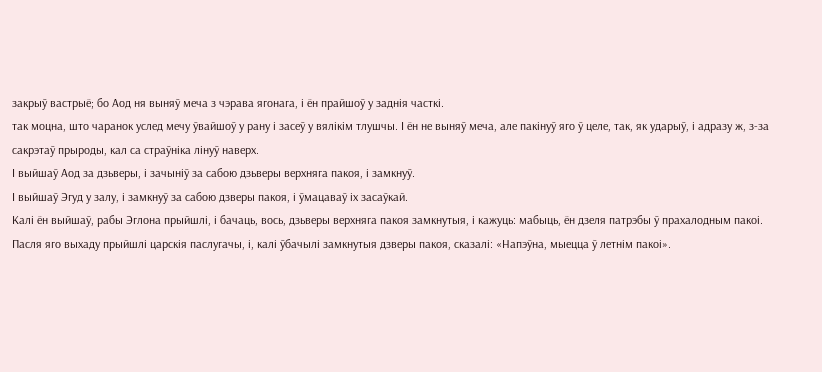закрыў вастрыё; бо Аод ня выняў меча з чэрава ягонага, і ён прайшоў у заднія часткі.
так моцна, што чаранок услед мечу ўвайшоў у рану і засеў у вялікім тлушчы. І ён не выняў меча, але пакінуў яго ў целе, так, як ударыў, і адразу ж, з-за сакрэтаў прыроды, кал са страўніка лінуў наверх.
І выйшаў Аод за дзьверы, і зачыніў за сабою дзьверы верхняга пакоя, і замкнуў.
І выйшаў Эгуд у залу, і замкнуў за сабою дзверы пакоя, і ўмацаваў іх засаўкай.
Калі ён выйшаў, рабы Эглона прыйшлі, і бачаць, вось, дзьверы верхняга пакоя замкнутыя, і кажуць: мабыць, ён дзеля патрэбы ў прахалодным пакоі.
Пасля яго выхаду прыйшлі царскія паслугачы, і, калі ўбачылі замкнутыя дзверы пакоя, сказалі: «Напэўна, мыецца ў летнім пакоі».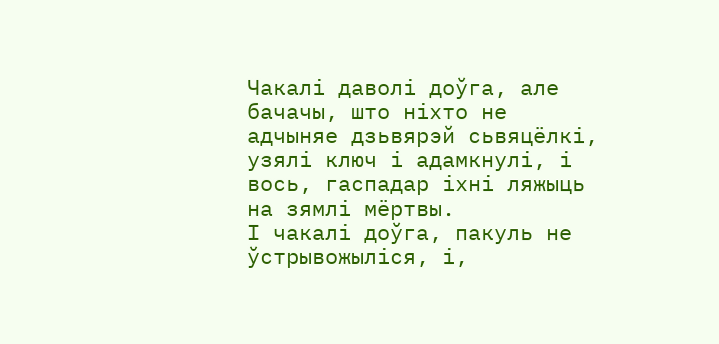Чакалі даволі доўга, але бачачы, што ніхто не адчыняе дзьвярэй сьвяцёлкі, узялі ключ і адамкнулі, і вось, гаспадар іхні ляжыць на зямлі мёртвы.
І чакалі доўга, пакуль не ўстрывожыліся, і,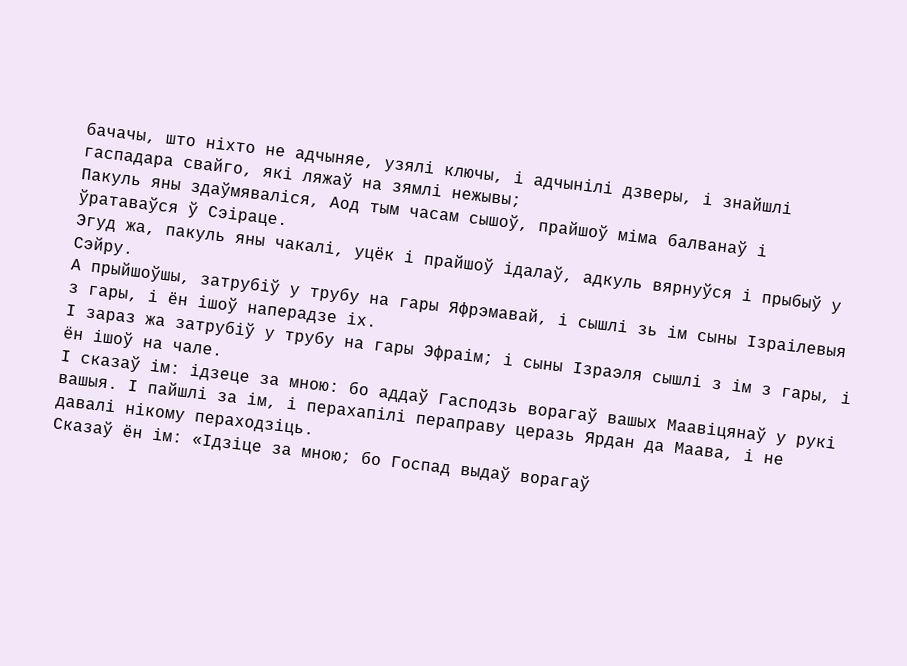бачачы, што ніхто не адчыняе, узялі ключы, і адчынілі дзверы, і знайшлі гаспадара свайго, які ляжаў на зямлі нежывы;
Пакуль яны здаўмяваліся, Аод тым часам сышоў, прайшоў міма балванаў і ўратаваўся ў Сэіраце.
Эгуд жа, пакуль яны чакалі, уцёк і прайшоў ідалаў, адкуль вярнуўся і прыбыў у Сэйру.
А прыйшоўшы, затрубіў у трубу на гары Яфрэмавай, і сышлі зь ім сыны Ізраілевыя з гары, і ён ішоў наперадзе іх.
І зараз жа затрубіў у трубу на гары Эфраім; і сыны Ізраэля сышлі з ім з гары, і ён ішоў на чале.
І сказаў ім: ідзеце за мною: бо аддаў Гасподзь ворагаў вашых Маавіцянаў у рукі вашыя. І пайшлі за ім, і перахапілі пераправу церазь Ярдан да Маава, і не давалі нікому пераходзіць.
Сказаў ён ім: «Ідзіце за мною; бо Госпад выдаў ворагаў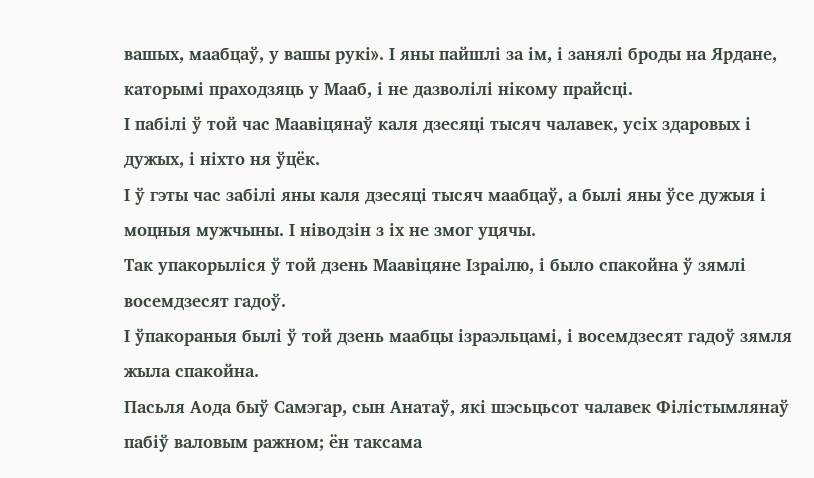вашых, маабцаў, у вашы рукі». І яны пайшлі за ім, і занялі броды на Ярдане, каторымі праходзяць у Мааб, і не дазволілі нікому прайсці.
І пабілі ў той час Маавіцянаў каля дзесяці тысяч чалавек, усіх здаровых і дужых, і ніхто ня ўцёк.
І ў гэты час забілі яны каля дзесяці тысяч маабцаў, а былі яны ўсе дужыя і моцныя мужчыны. І ніводзін з іх не змог уцячы.
Так упакорыліся ў той дзень Маавіцяне Ізраілю, і было спакойна ў зямлі восемдзесят гадоў.
І ўпакораныя былі ў той дзень маабцы ізраэльцамі, і восемдзесят гадоў зямля жыла спакойна.
Пасьля Аода быў Самэгар, сын Анатаў, які шэсьцьсот чалавек Філістымлянаў пабіў валовым ражном; ён таксама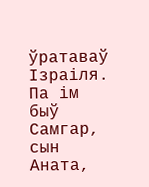ўратаваў Ізраіля.
Па ім быў Самгар, сын Аната,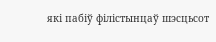які пабіў філістынцаў шэсцьсот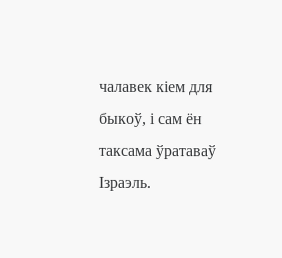чалавек кіем для быкоў, і сам ён таксама ўратаваў Ізраэль.